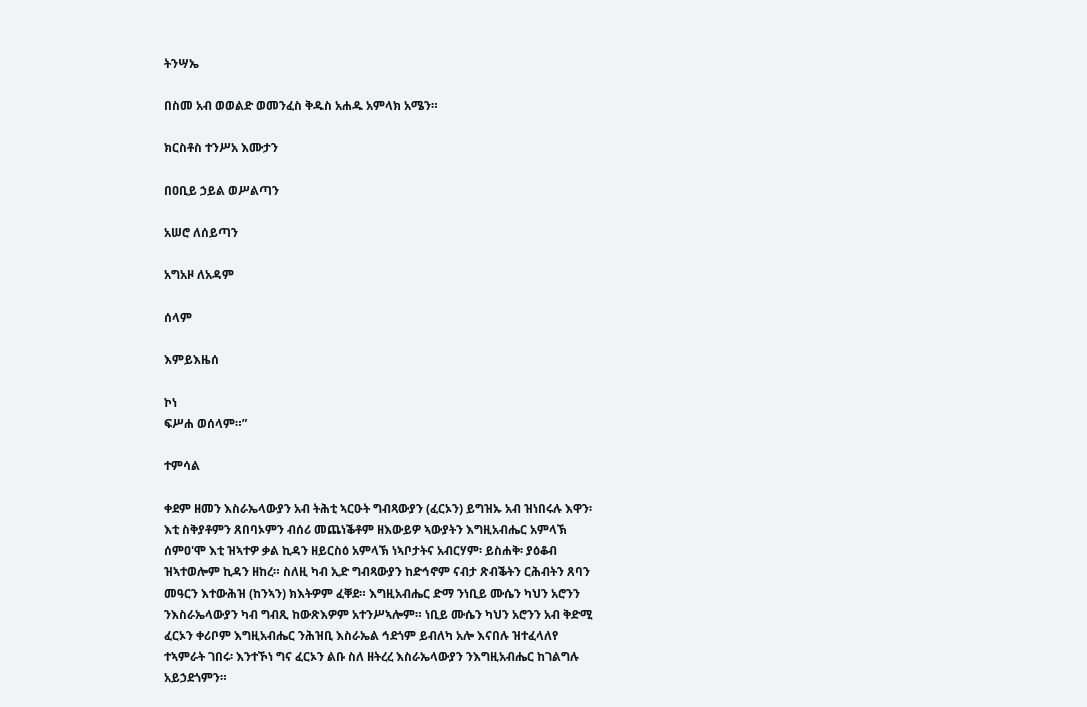ትንሣኤ

በስመ አብ ወወልድ ወመንፈስ ቅዱስ አሐዱ አምላክ አሜን።

ክርስቶስ ተንሥአ እሙታን

በዐቢይ ኃይል ወሥልጣን

አሠሮ ለሰይጣን

አግአዞ ለአዳም

ሰላም

እምይእዜሰ

ኮነ
ፍሥሐ ወሰላም።”

ተምሳል

ቀደም ዘመን እስራኤላውያን አብ ትሕቲ ኣርዑት ግብጻውያን (ፈርኦን) ይግዝኡ አብ ዝነበሩሉ እዋን፡ እቲ ስቅያቶምን ጸበባኦምን ብሰሪ መጨነቕቶም ዘእውይዎ ኣውያትን እግዚአብሔር አምላኽ ሰምዐ'ሞ እቲ ዝኣተዎ ቃል ኪዳን ዘይርስዕ አምላኽ ነኣቦታትና አብርሃም፡ ይስሐቅ፡ ያዕቆብ ዝኣተወሎም ኪዳን ዘከረ። ስለዚ ካብ ኢድ ግብጻውያን ከድኅኖም ናብታ ጽብቕትን ርሕብትን ጸባን መዓርን እተውሕዝ (ከንኣን) ክእትዎም ፈቐደ። እግዚአብሔር ድማ ንነቢይ ሙሴን ካህን አሮንን ንእስራኤላውያን ካብ ግብጺ ከውጽእዎም አተንሥኣሎም። ነቢይ ሙሴን ካህን አሮንን አብ ቅድሚ ፈርኦን ቀሪቦም እግዚአብሔር ንሕዝቢ እስራኤል ኅደጎም ይብለካ አሎ እናበሉ ዝተፈላለየ ተኣምራት ገበሩ፡ እንተኾነ ግና ፈርኦን ልቡ ስለ ዘትረረ እስራኤላውያን ንእግዚአብሔር ከገልግሉ አይኃደጎምን።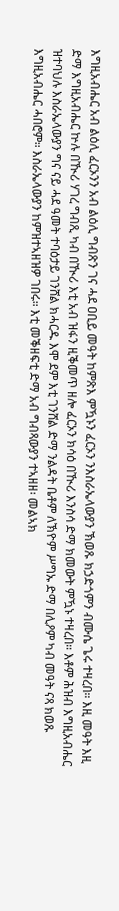እግዚአብሔር አብ ልዕሊ ፈርኦንን አብ ልዕሊ ግብጽን ገና ሓደ ዐቢይ መዓት ከምጽእ ምዃኑን ፈርኦን ንእስራኤላውያን ኽወጹ ክኃድጎምን ብሙሴ ጌሩ ተዛረበ። እዚ መዓት እዚ ድማ እግዚአብሔር ኵሉ በዂሪ ሃገረ ግብጺ ካብ በዂሪ እቲ አብ ዝፋን ዚቕመጥ ዘሎ ፈርኦን ክሳዕ በዂሪ እንስሳ ድማ ክመውት ምዃኑ ተዛረበ። እቶም ሕዝብ እግዚአብሔር ዝተባህሉ እስራኤላውያን ግና ናይ ሓደ ዓመት ተባዕታይ ገንሸል ክሓርዱ እሞ ደም እቲ ገንሸል ድማ ንልዳት ቤቶም ለኽዮም ሥግኡ ድማ በሊዖም ካብ መዓት ናጻ ክወጹ እግዚአብሔር ሓበሮም። እስራኤላውያን ከምዝተኣዘዝዎ ገበሩ። እቲ መቕዘፍቲ ድማ አብ ግብጻውያን ተኣዘዘ፡ መልኣክ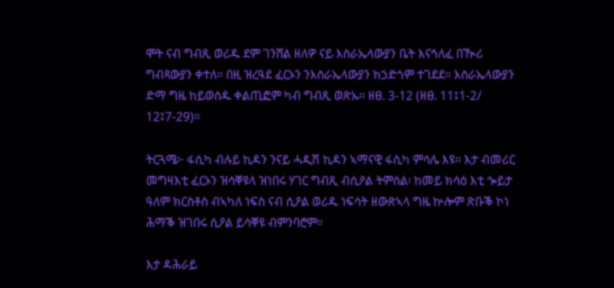ሞት ናብ ግብጺ ወሪዱ ደም ገንሸል ዘለዎ ናይ እስራኤላውያን ቤት እናኅለፈ በዂሪ ግብጻውያን ቀተለ። በዚ ዝረዓደ ፈርኦን ንእስራኤላውያን ክኃድጎም ተገደደ። እስራኤላውያን ድማ ግዜ ከይወሰዱ ቀልጢፎም ካብ ግብጺ ወጽኡ። ዘፀ. 3-12 (ዘፀ. 11፤1-2/ 12፤7-29)።

ትርጓሜ፦ ፋሲካ ብሉይ ኪዳን ንናይ ሓዲሽ ኪዳን ኣማናዊ ፋሲካ ምሳሌ እዩ። እታ ብመሪር መግዛእቲ ፈርኦን ዝሳቐዩላ ዝነበሩ ሃገር ግብጺ ብሲዖል ትምሰል፡ ከመይ ክሳዕ እቲ ጐይታ ዓለም ክርስቶስ ብኣካለ ነፍስ ናብ ሲዖል ወሪዱ ነፍሳት ዘውጽኣላ ግዜ ኵሎም ጽቡቕ ኮነ ሕማቕ ዝገበሩ ሲዖል ይሳቐዩ ብምንባሮም።

እታ ዳሕራይ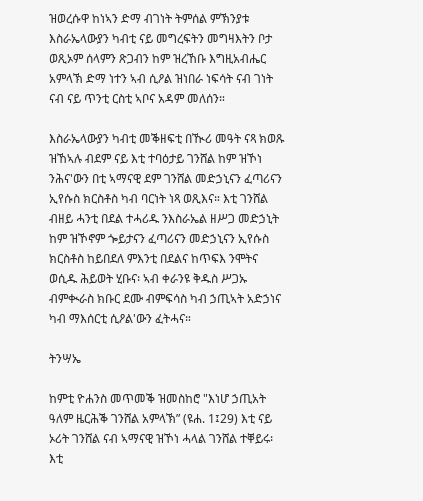ዝወረሱዋ ከነኣን ድማ ብገነት ትምሰል ምኽንያቱ እስራኤላውያን ካብቲ ናይ መግረፍትን መግዛእትን ቦታ ወጺኦም ሰላምን ጽጋብን ከም ዝረኸቡ እግዚአብሔር አምላኽ ድማ ነተን ኣብ ሲዖል ዝነበራ ነፍሳት ናብ ገነት ናብ ናይ ጥንቲ ርስቲ ኣቦና አዳም መለሰን።

እስራኤላውያን ካብቲ መቕዘፍቲ በዂሪ መዓት ናጻ ክወጹ ዝኸኣሉ ብደም ናይ እቲ ተባዕታይ ገንሸል ከም ዝኾነ ንሕና'ውን በቲ ኣማናዊ ደም ገንሸል መድኃኒናን ፈጣሪናን ኢየሱስ ክርስቶስ ካብ ባርነት ነጻ ወጺእና። እቲ ገንሸል ብዘይ ሓንቲ በደል ተሓሪዱ ንእስራኤል ዘሥጋ መድኃኒት ከም ዝኾኖም ጐይታናን ፈጣሪናን መድኃኒናን ኢየሱስ ክርስቶስ ከይበደለ ምእንቲ በደልና ከጥፍእ ንሞትና ወሲዱ ሕይወት ሂቡና፡ ኣብ ቀራንዩ ቅዱስ ሥጋኡ ብምቊራስ ክቡር ደሙ ብምፍሳስ ካብ ኃጢኣት አድኃነና ካብ ማእሰርቲ ሲዖል'ውን ፈትሓና።

ትንሣኤ

ከምቲ ዮሐንስ መጥመቕ ዝመስከሮ "እነሆ ኃጢአት ዓለም ዜርሕቕ ገንሸል አምላኽ” (ዩሐ. 1፤29) እቲ ናይ ኦሪት ገንሸል ናብ ኣማናዊ ዝኾነ ሓላል ገንሸል ተቐይሩ፡ እቲ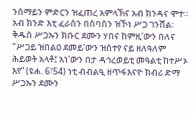ንሰማይን ምድርን ዝፈጠረ አምላኽና አብ ክንዳና ሞተ። አብ ክንድ እቲ ፈራስን በስባስን ዝኾነ ሥጋ ገንሸል፡ ቅዱስ ሥጋኡን ክቡር ደሙን ሃበና ከምዚ'ውን በለና "ሥጋይ ዝበልዐ ደመይ'ውን ዝሰተየ ናይ ዘለዓለም ሕይወት አላቶ፤ አነ'ውን በታ ዳኅረወይቲ መዓልቲ ከተሥኦ እየ” (ዩሐ. 6፣54) ነቲ ብብልዒ ዘጥፋእናዮ ክብሪ ድማ ሥጋኡን ደሙን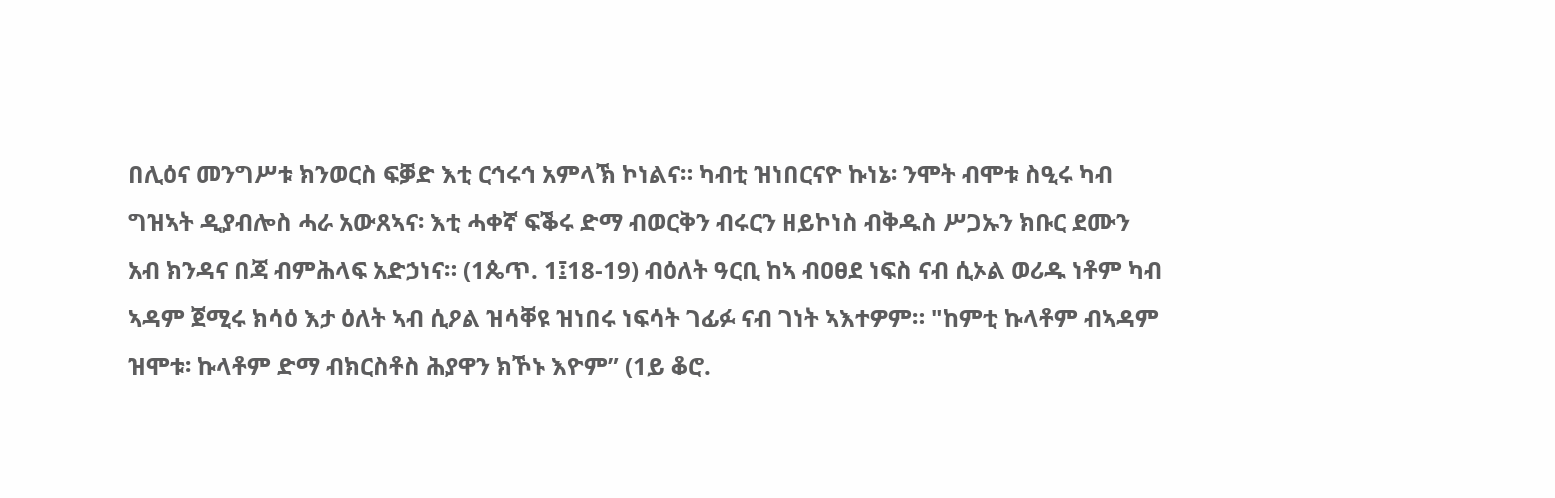በሊዕና መንግሥቱ ክንወርስ ፍቓድ እቲ ርኅሩኅ አምላኽ ኮነልና። ካብቲ ዝነበርናዮ ኩነኔ፡ ንሞት ብሞቱ ስዒሩ ካብ ግዝኣት ዲያብሎስ ሓራ አውጸኣና፡ እቲ ሓቀኛ ፍቕሩ ድማ ብወርቅን ብሩርን ዘይኮነስ ብቅዱስ ሥጋኡን ክቡር ደሙን አብ ክንዳና በጃ ብምሕላፍ አድኃነና። (1ጴጥ. 1፤18-19) ብዕለት ዓርቢ ከኣ ብዐፀደ ነፍስ ናብ ሲኦል ወሪዱ ነቶም ካብ ኣዳም ጀሚሩ ክሳዕ እታ ዕለት ኣብ ሲዖል ዝሳቐዩ ዝነበሩ ነፍሳት ገፊፉ ናብ ገነት ኣእተዎም። "ከምቲ ኩላቶም ብኣዳም ዝሞቱ፡ ኩላቶም ድማ ብክርስቶስ ሕያዋን ክኾኑ እዮም” (1ይ ቆሮ.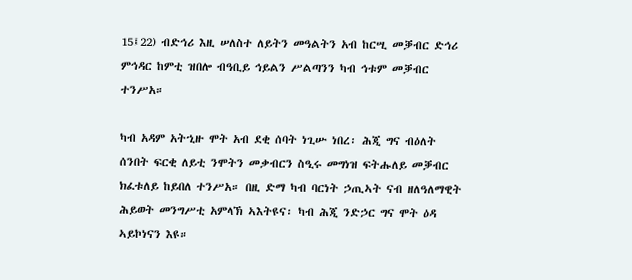15፤22) ብድኅሪ እዚ ሠለስተ ለይትን መዓልትን አብ ከርሢ መቓብር ድኅሪ ምኅዳር ከምቲ ዝበሎ ብዓቢይ ኅይልን ሥልጣንን ካብ ኅቱም መቓብር ተንሥአ።

ካብ አዳም አትኂዙ ሞት አብ ደቂ ሰባት ነጊሡ ነበረ፡ ሕጂ ግና ብዕለት ሰንበት ፍርቂ ለይቲ ንሞትን መቃብርን ስዒሩ መግነዝ ፍትሑለይ መቓብር ክፈቱለይ ከይበለ ተንሥአ። በዚ ድማ ካብ ባርነት ኃጢኣት ናብ ዘለዓለማዊት ሕይወት መንግሥቲ አምላኽ ኣእትዩና፡ ካብ ሕጂ ንድኃር ግና ሞት ዕዳ ኣይኮነናን እዩ።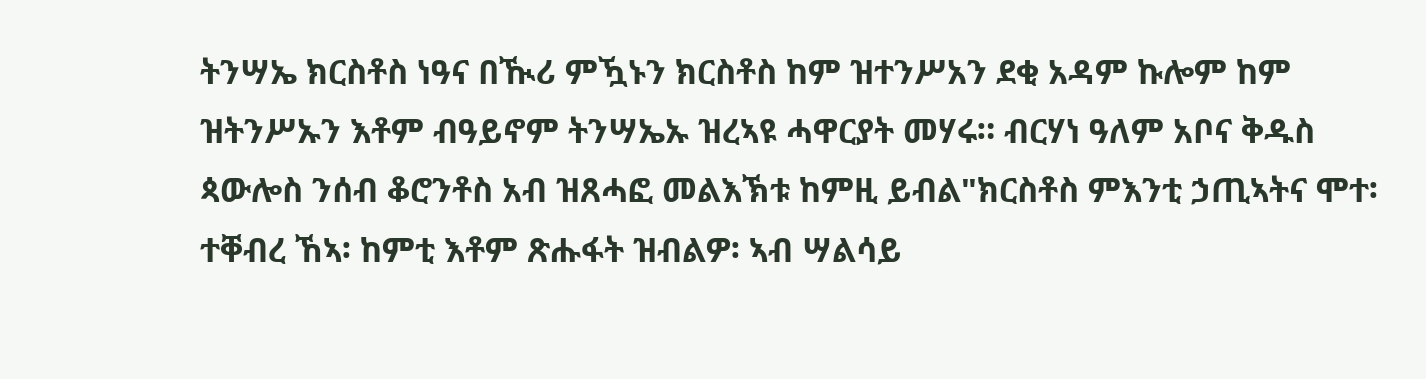ትንሣኤ ክርስቶስ ነዓና በዂሪ ምዃኑን ክርስቶስ ከም ዝተንሥአን ደቂ አዳም ኩሎም ከም ዝትንሥኡን እቶም ብዓይኖም ትንሣኤኡ ዝረኣዩ ሓዋርያት መሃሩ። ብርሃነ ዓለም አቦና ቅዱስ ጳውሎስ ንሰብ ቆሮንቶስ አብ ዝጸሓፎ መልእኽቱ ከምዚ ይብል"ክርስቶስ ምእንቲ ኃጢኣትና ሞተ፡ ተቐብረ ኸኣ፡ ከምቲ እቶም ጽሑፋት ዝብልዎ፡ ኣብ ሣልሳይ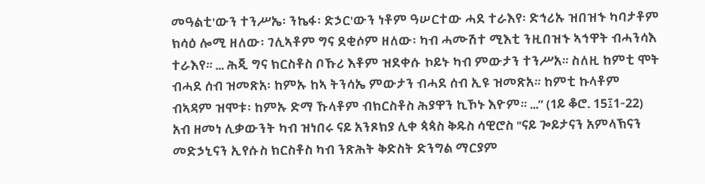መዓልቲ'ውን ተንሥኤ፡ ንኬፋ፡ ድኃር'ውን ነቶም ዓሠርተው ሓደ ተራእየ፡ ድኅሪኡ ዝበዝኁ ካባታቶም ክሳዕ ሎሚ ዘለው፡ ገሊኣቶም ግና ደቂሶም ዘለው፡ ካብ ሓሙሽተ ሚእቲ ንዚበዝኁ ኣኅዋት ብሓንሳእ ተራእየ። … ሕጂ ግና ክርስቶስ ቦኹሪ እቶም ዝደቀሱ ኮይኑ ካብ ምውታን ተንሥአ። ስለዚ ከምቲ ሞት ብሓደ ሰብ ዝመጽአ፡ ከምኡ ከኣ ትንሳኤ ምውታን ብሓደ ሰብ ኢዩ ዝመጽአ። ከምቲ ኩላቶም ብኣዳም ዝሞቱ፡ ከምኡ ድማ ኹላቶም ብክርስቶስ ሕያዋን ኪኾኑ እዮም። …” (1ይ ቆሮ. 15፤1-22) አብ ዘመነ ሊቃውንት ካብ ዝነበሩ ናይ አንጾክያ ሊቀ ጳጳስ ቅዱስ ሳዊሮስ "ናይ ጐይታናን አምላኽናን መድኃኒናን ኢየሱስ ክርስቶስ ካብ ንጽሕት ቅድስት ድንግል ማርያም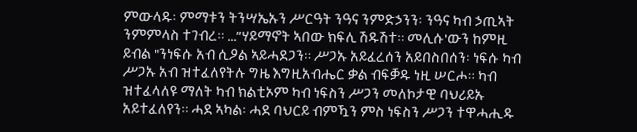ምውላዱ፡ ምማቱን ትንሣኤኡን ሥርዓት ንዓና ንምድኃንን፡ ንዓና ካብ ኃጢኣት ንምምላስ ተገብረ። ...”ሃይማኖት ኣበው ክፍሊ ሽዱሽተ። መሊሱ'ውን ከምዚ ይብል "ንነፍሱ አብ ሲዖል ኣይሓደጋን። ሥጋኡ አይፈረሰን አይበስበሰን፡ ነፍሱ ካብ ሥጋኡ አብ ዝተፈለየትሉ ግዜ እግዚአብሔር ቃል ብፍቓዱ ነዚ ሠርሖ። ካብ ዝተፈላለዩ ማለት ካብ ክልቲኦም ካብ ነፍስን ሥጋን መለኮታዊ ባህሪይኡ አይተፈለየን። ሓደ ኣካል፡ ሓደ ባህርይ ብምዃን ምስ ነፍስን ሥጋን ተዋሓሒዱ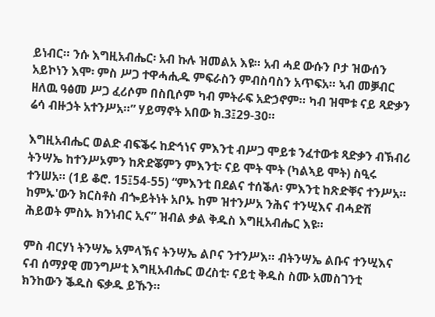ይነብር። ንሱ እግዚአብሔር፡ አብ ኩሉ ዝመልአ እዩ። አብ ሓደ ውሱን ቦታ ዝውሰን አይኮነን እሞ፡ ምስ ሥጋ ተዋሓሒዱ ምፍራስን ምብስባስን አጥፍአ። ኣብ መቓብር ዘለዉ ዓፅመ ሥጋ ፈሪሶም በስቢሶም ካብ ምትራፍ አድኃኖም። ካብ ዝሞቱ ናይ ጻድቃን ሬሳ ብዙኃት አተንሥአ።” ሃይማኖት አበው ክ.3፤29-30።

እግዚአብሔር ወልድ ብፍቕሩ ከድኅነና ምእንቲ ብሥጋ ሞይቱ ንፈተውቱ ጻድቃን ብኽብሪ ትንሣኤ ከተንሥኦምን ከጽድቖምን ምእንቲ፡ ናይ ሞት ሞት (ካልኣይ ሞት) ስዒሩ ተንሠአ። (1ይ ቆሮ. 15፤54-55) “ምእንቲ በደልና ተሰቕለ፡ ምእንቲ ከጽድቐና ተንሥአ። ከምኡ'ውን ክርስቶስ ብጐይትነት አቦኡ ከም ዝተንሥአ ንሕና ተንሢእና ብሓድሽ ሕይወት ምስኡ ክንነብር ኢና” ዝብል ቃል ቅዱስ እግዚአብሔር እዩ።

ምስ ብርሃነ ትንሣኤ አምላኽና ትንሣኤ ልቦና ንተንሥእ። ብትንሣኤ ልቡና ተንሢእና ናብ ሰማያዊ መንግሥቲ እግዚአብሔር ወረስቲ፡ ናይቲ ቅዱስ ስሙ አመስገንቲ ክንከውን ቕዱስ ፍቃዱ ይኹን።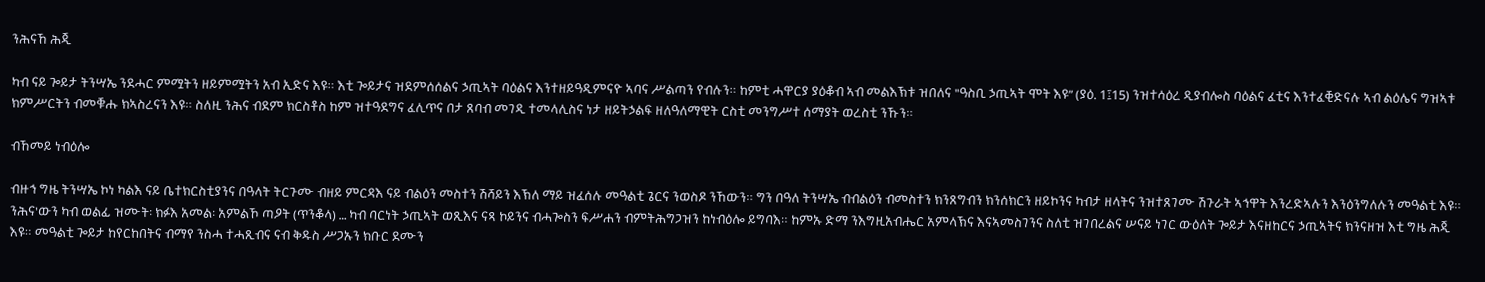ንሕናኸ ሕጂ

ካብ ናይ ጐይታ ትንሣኤ ንደሓር ምሟትን ዘይምሟትን አብ ኢድና እዩ። እቲ ጐይታና ዝደምሰሰልና ኃጢኣት ባዕልና እንተዘይዓዲምናዮ ኣባና ሥልጣን የብሉን። ከምቲ ሓዋርያ ያዕቆብ ኣብ መልእኽቱ ዝበለና "ዓስቢ ኃጢኣት ሞት እዩ” (ያዕ. 1፤15) ንዝተሳዕረ ዲያብሎስ ባዕልና ፈቲና እንተፈቒድናሉ ኣብ ልዕሌና ግዝኣቱ ክምሥርትን ብመቑሑ ክኣስረናን እዩ። ስለዚ ንሕና ብደም ክርስቶስ ከም ዝተዓደግና ፈሊጥና በታ ጸባብ መገዲ ተመላሊስና ነታ ዘይትኃልፍ ዘለዓለማዊት ርስቲ መንግሥተ ሰማያት ወረስቲ ንኹን።

ብኸመይ ነብዕሎ

ብዙኅ ግዜ ትንሣኤ ኮነ ካልእ ናይ ቤተክርስቲያንና በዓላት ትርጉሙ ብዘይ ምርዳእ ናይ ብልዕን መስተን ሽሻይን እኽለ ማይ ዝፈሰሉ መዓልቲ ጌርና ንወስዶ ንኸውን። ግን በዓለ ትንሣኤ ብብልዕን ብመስተን ክንጸግብን ክንሰክርን ዘይኮንና ካብታ ዘላትና ንዝተጸገሙ ሽጉራት ኣኅዋት እንረድኣሉን እንዕንግለሉን መዓልቲ እዩ። ንሕና'ውን ካብ ወልፊ ዝሙት፡ ክፉእ አመል፡ አምልኾ ጣዖት (ጥንቆላ) … ካብ ባርነት ኃጢኣት ወጺእና ናጻ ኮይንና ብሓጐስን ፍሥሐን ብምትሕግጋዝን ከነብዕሎ ይግባእ። ከምኡ ድማ ንእግዚአብሔር አምላኽና እናኣመስገንና ስለቲ ዝገበረልና ሠናይ ነገር ውዕለት ጐይታ እናዘከርና ኃጢኣትና ክንናዘዝ እቲ ግዜ ሕጂ እዩ። መዓልቲ ጐይታ ከየርከበትና ብማየ ንስሓ ተሓጺብና ናብ ቅዱስ ሥጋኡን ክቡር ደሙን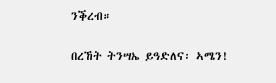ንቕረብ።

በረኸት ትንሣኤ ይዓድለና፡ ኣሜን!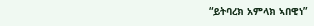“ይትባረክ አምላክ ኣበዊነ”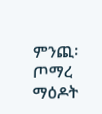ምንጪ፡ ጦማረ ማዕዶት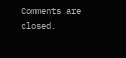Comments are closed.